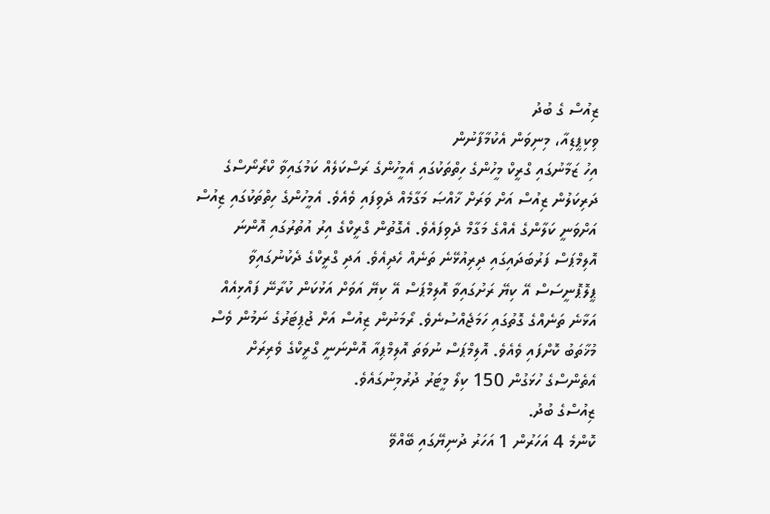ޒިއުސް ގެ ބުދު
ވިކިޕީޑިއާ، މިނިވަން އެކުމާފާނުން
އިހު ޒަމާނުގައި ގްރީކް މީހުންގެ ހިތްތަކުގައި އެމީހުންގެ ރަސްކަލެއް ކަމުގައިވާ ކްރޯނޯސްގެ ދަރިކަލުން ޒިއުސް އަށް ވަރަށް ޚާއްޞަ މަގާމެއް ދެވިފައި ވެއެވެ. އެމީހުންގެ ހިތްތަކުގައި ޒިއުސް އަށްވަނީ ކަލާންގެ އެއްގެ މަގާމް ދެވިފައެވެ. އެގޮތުން ގްރީކްގެ އިރު އުތުރުގައި އޮންނަ އޮލިމްޕަސް ފަރުބަދައިގައި ދިރިއުޅޭނެ ތަނެއް ހެދިއެވެ. އަދި ގްރީކްގެ ދެކުނުގައިވާ ޕީލޮޕޮނީސަސް އޭ ކިޔޭ ރަށުގައިވާ އޮލިމްޕަސް އޭ ކިޔޭ އަވަށް އަޅުކަން ކުރާނޭ ފައްޅިއެއް އަޅާނެ ތަނެއްގެ ގޮތުގައި ހަމަޖެއްސުނެވެ. ރޯމަނުން ޒިއުސް އަށް ޖުޕިޓަރުގެ ނަމުން ވެސް މުޚާތަބު ކޮށްފައި ވެއެވެ. އޮލިމްޕަސް ނުވަތަ އޮލިމްޕިއާ އޮންނަނީ ގްރީކްގެ ވެރިރަށް އެތެންސްގެ ހުޅަގުން 150 ކިލޯ މީޓަރު ދުރުމިނުގައެވެ.
ޒިއުސްގެ ބުދު.
ކޮންމެ 4 އަހަރުން 1 އަހަރު ދުނިޔޭގައި ބޭއްވޭ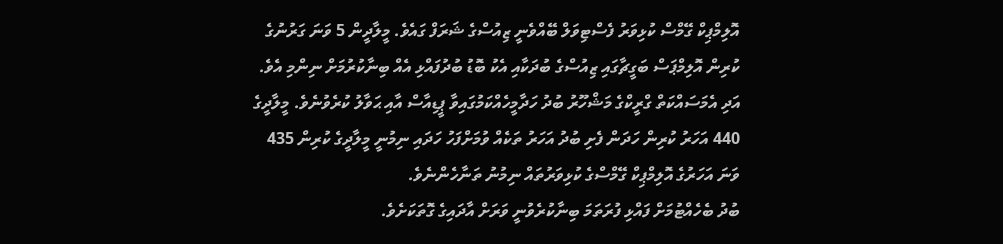އޮލިމްޕިކް ގޭމްސް ކުޅިވަރު ފެސްޓިވަލް ބޭއްވެނީ ޒިއުސްގެ ޝަރަފް ގައެވެ. މީލާދީން 5 ވަނަ ގަރުނުގެ ކުރިން އޮލިމްޕަސް ބަގީޗާގައި ޒިއުސްގެ ބުދަކާއި އެކު ބޮޑު ބުދުފައްޅި އެއް ބިނާކުރުމަށް ނިންމި އެވެ. އަދި އެމަސައްކަތް ގްރީކްގެ މަޝްހޫރު ބުދު ހަދާމީހެއްކަމުގައިވާ ޕީޑިއާސް އާއި ޙަވާލު ކުރެވުނެވެ. މީލާދީގެ 440 އަހަރު ކުރިން ހަދަން ފެށި ބުދު އަހަރު ތަކެއް ވުމަށްފަހު ހަދައި ނިމުނީ މީލާދީގެ ކުރިން 435 ވަނަ އަހަރުގެ އޮލިމްޕިކް ގޭމްސްގެ ކުޅިވަރުތައް ނިމުނު ތަނާހެންނެވެ.
ބުދު ބެހެއްޓުމަށް ފައްޅި ފުރަތަމަ ބިނާކުރެވުނީ ވަރަށް އާދައިގެ ގޮތަކަށެވެ.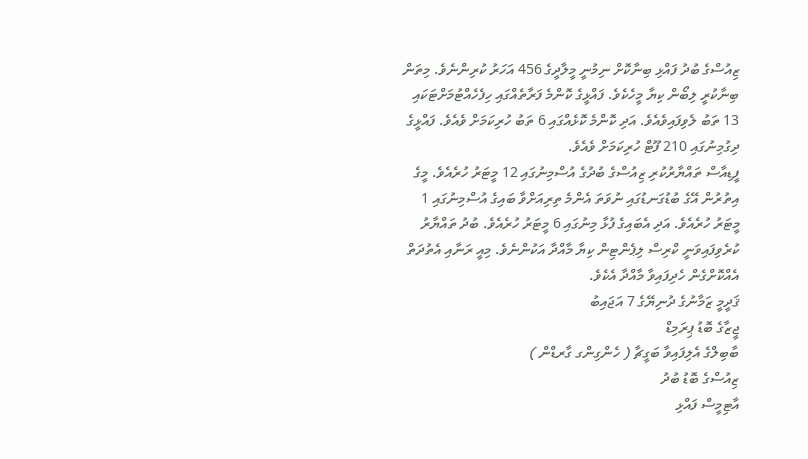ޒިއުސްގެ ބުދު ފައްޅި ބިނާކޮށް ނިމުނީ މީލާދީގެ 456 އަހަރު ކުރިންނެވެ. މިތަން ބިނާކުރީ ލިބޯން ކިޔާ މީހެކެވެ. ފައްޅީގެ ކޮންމެ ފަރާތެއްގައި ހިފެހެއްޓުމަށްޓަކައި 13 ތަބު ލެވިފައިވެއެވެ. އަދި ކޮންމެ ކޮޅެއްގައި 6 ތަބު ހުރިކަމަށް ވެއެވެ. ފައްޅީގެ ދިގުމިނުގައި 210 ފޫޓް ހުރިކަމަށް ވެއެވެ.
ފީޑިއާސް ތައްޔާރުކުރި ޒިއުސްގެ ބުދުގެ އުސްމިނުގައި 12 މީޓަރު ހުރެއެވެ. މީގެ އިތުރުން އޭގެ ބުޑުގަނޑުގައި ނުވަތަ އެންމެ ތިރިއަށްވާ ބައިގެ އުސްމިނުގައި 1 މީޓަރު ހުރެއެވެ. އަދި އެބައިގެ ފުޅާ މިނުގައި 6 މީޓަރު ހުރެއެވެ. ބުދު ތައްޔާރު ކުރެވިފައިވަނީ ކްރިސް ލިޕެންޓިން ކިޔާ މާއްދާ އަކުންނެވެ. މިއީ ރަނާއި އެތުދަތް އެއްކޮށްގެން ހެދިފައިވާ މާއްދާ އެކެވެ.
ޤަދީމީ ޒަމާނުގެ ދުނިޔޭގެ 7 އަޖައިބު
ޖީޒާގެ ބޮޑު ޕިރަމިޑް
ބާބިލްގެ އެލިފައިވާ ބަގީޗާ ( ހެންގިންގ ގާރޑްން )
ޒިއުސްގެ ބޮޑު ބުދު
އާޓިމީސް ފައްޅި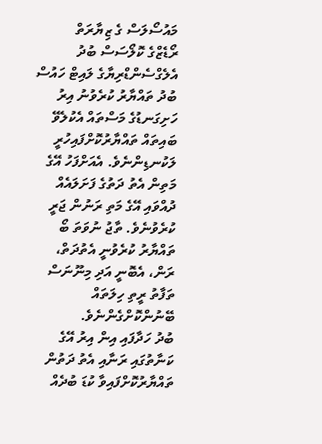މައުސޯލަސް ގެ ޒިޔާރަތް
ރޯޑެޒްގެ ކޮލޯސަސް ބުދު
އެލެގްސެންޑްރިޔާގެ ލައިޓް ހައުސް
ބުދު ތައްޔާރު ކުރެވުނު އިރު ހަށިގަނޑުގެ މަސްތައް އެކުލެވޭ ބައިތައް ތައްޔާރުކޮށްފައިހުރީ ލަކުނޑިންނެވެ. އެއަށްފަހު އޭގެ މަތިން އެތު ދަތުގެ ފަށަލައެއް ދުއްވައި އޭގެ މަތި ރަނުން ޖަރީ ކުރެވުނެވެ. ތާޖު ނުވަތަ ބޯ ތައްޔާރު ކުރެވުނީ އެތުދަތް، ރަން، އެބޮނީ އަދި މިނޫނަސް ތަފާތު ރީތި ހިލަތައް ބޭނުންކޮށްގެންނެވެ.
ބުދު ހަދާފައި އިން އިރު އޭގެ ކަނާތުގައި ރަނާއި އެތު ދަތުން ތައްޔާރުކޮށްފައިވާ ކުޑަ ބުދެއް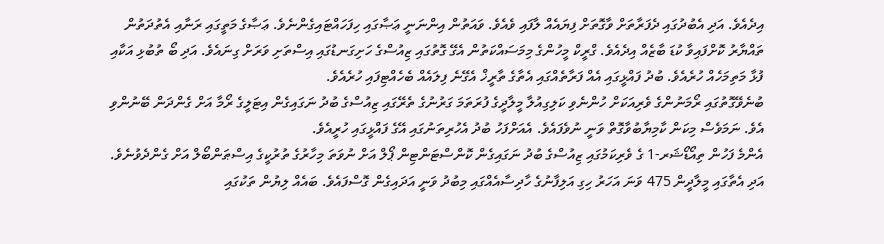އިދެއެވެ. އަދި އެބުދުގައި ދެފަރާތަށް ވާގޮތަށް ފިޔައެއް ލާފައި ވެއެވެ. ވައަތުން އިންނަނީ ޢަޞާގައި ހިފަހައްޓައިގެންނެވެ. ޢަޞާގެ މަތީގައި ރަނާއި އެތުދަތުން ތައްޔާރު ކޮށްފައިވާ ކުޑަ ބާޒެއް އިދެއެވެ. ގްރީކް މީހުންގެ މިމަސައްކަތުން އެގޭ ގޮތުގައި ޒިއުސްގެ ހަށިގަނޑުގައި އިސްތަށި ވަރަށް ގިނައެވެ. އަދި ބޯ ތުބުޅި އަކާއި ފުޅާ މަތިމަހެއް ހުރެއެވެ. ބުދު ފައްޅީގައި އެއް ފަރާތެއްގައި އެތާގެ ތާރީޚް އެގޭނެ ފިލައެއް ބެހެއްޓިފައި ހުރެއެވެ.
ބުނެވޭގޮތުގައި ރޯމަނުންގެ ވެރިއަކަށް ހުންނެވި ކަލިގިއުލާ މީލާދީގެ ފުރަތަމަ ގަރުނުގެ ތެރޭގައި ޒިއުސްގެ ބުދު ނަގައިގެން އިޓަލީގެ ރޯމާ އަށް ގެންދަން ބޭނުންވި އެވެ. ނަމަވެސް މިކަން ކާމިޔާބުވާގޮތް ވަނީ ނުވެފައެވެ. އެއަށްފަހު ބުދު އެހުރިތަނުގައި އޭގެ ފައްޅީގައި ހުރީއެވެ.
އެންމެ ފަހުން ތިއޯޑޯޝަރ-1 ގެ ވެރިކަމުގައި ޒިއުސްގެ ބުދު ނަގައިގެން ކޮންސްޓަންޓިން ޕޯލް އަށް ނުވަތަ މިހާރުގެ ތުރުކީގެ އިސްޠަންބޯލް އަށް ގެންދެވުނެވެ. އަދި އެތާގައި މީލާދީން 475 ވަނަ އަހަރު ހިގި އަލިފާނުގެ ހާދިސާއެއްގައި މިބުދު ވަނީ އަދައިގެން ގޮސްފައެވެ. ބައެއް ލިޔުން ތަކުގައި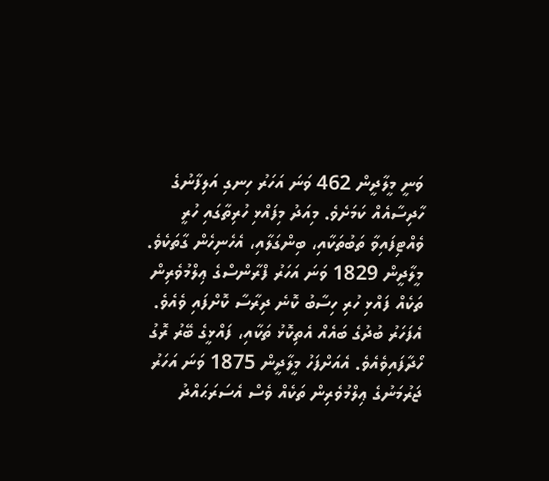ވަނީ މީލާދީން 462 ވަނަ އަހަރު ހިނގި އަލިފާނުގެ ހާދިސާއެއް ކަމަށެވެ. މިއަދު މިފައްޅި ހުރިތާގައި ހުރީ ވެއްޓިފައިވާ ތަބުތަކާއި، ބިންގަލާއި، އެހެނިހެން ގާތަކެވެ.
މީލާދީން 1829 ވަނަ އަހަރު ފްރާންސްގެ ޢިލްމުވެރިން ތަކެއް ފައްޅި ހުރި ހިސާބު ކޮނެ ދިރާސާ ކޮށްފައި ވެއެވެ. އެފަހަރު ބުދުގެ ބައެއް އެތިކޮޅު ތަކާއި، ފައްޅީގެ ބޭރު ރޮގު ހޯދާފައިވެއެވެ. އެއަށްފަހު މީލާދީން 1875 ވަނަ އަހަރު ޖަރުމަނުގެ ޢިލްމުވެރިން ތަކެއް ވެސް އެސަރަޙައްދު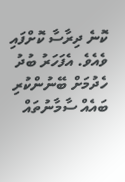ކޮނެ ދިރާސާ ކޮށްފައި ވެއެވެ. އެފަހަރު ބުދު ހެދުމަށް ބޭނުންކުރި ބައެއް ސާމާނުތައް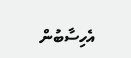އެހިސާބުން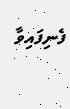ފެނިފައިވާ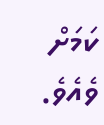ކަމަށް ވެއެވެ.